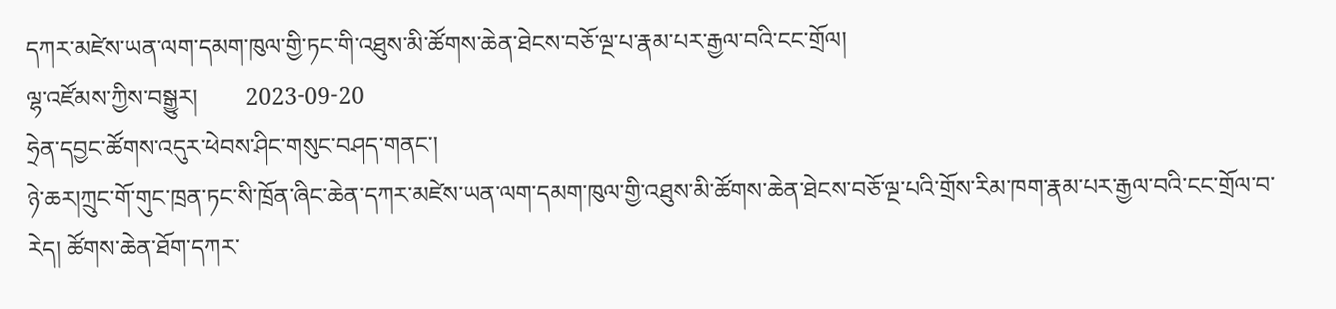དཀར་མཛེས་ཡན་ལག་དམག་ཁུལ་གྱི་ཏང་གི་འཐུས་མི་ཚོགས་ཆེན་ཐེངས་བཅོ་ལྔ་པ་རྣམ་པར་རྒྱལ་བའི་ངང་གྲོལ།
ལྷ་འཛོམས་ཀྱིས་བསྒྱུར།        2023-09-20
ཧྲེན་དབྱང་ཚོགས་འདུར་ཕེབས་ཤིང་གསུང་བཤད་གནང་།
ཉེ་ཆར།ཀྲུང་གོ་གུང་ཁྲན་ཏང་སི་ཁྲོན་ཞིང་ཆེན་དཀར་མཛེས་ཡན་ལག་དམག་ཁུལ་གྱི་འཐུས་མི་ཚོགས་ཆེན་ཐེངས་བཅོ་ལྔ་པའི་གྲོས་རིམ་ཁག་རྣམ་པར་རྒྱལ་བའི་ངང་གྲོལ་བ་རེད། ཚོགས་ཆེན་ཐོག་དཀར་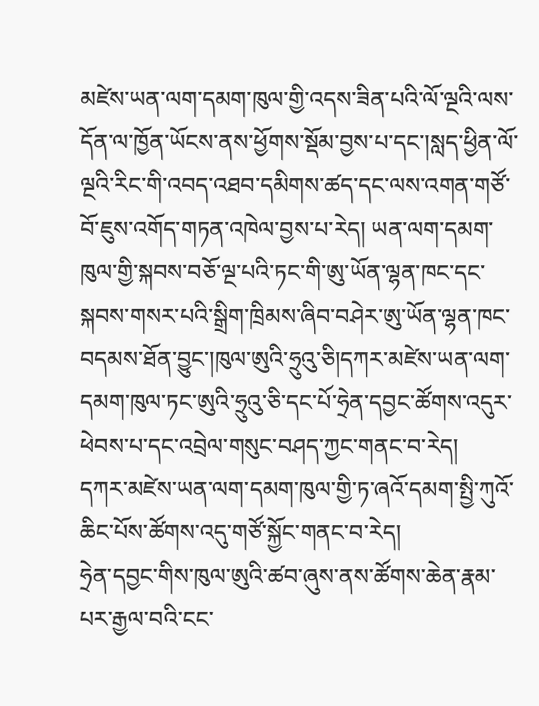མཛེས་ཡན་ལག་དམག་ཁུལ་གྱི་འདས་ཟིན་པའི་ལོ་ལྔའི་ལས་དོན་ལ་ཁྱོན་ཡོངས་ནས་ཕྱོགས་སྡོམ་བྱས་པ་དང་།སླད་ཕྱིན་ལོ་ལྔའི་རིང་གི་འབད་འཐབ་དམིགས་ཚད་དང་ལས་འགན་གཙོ་བོ་ཇུས་འགོད་གཏན་འཁེལ་བྱས་པ་རེད། ཡན་ལག་དམག་ཁུལ་གྱི་སྐབས་བཅོ་ལྔ་པའི་ཏང་གི་ཨུ་ཡོན་ལྷན་ཁང་དང་སྐབས་གསར་པའི་སྒྲིག་ཁྲིམས་ཞིབ་བཤེར་ཨུ་ཡོན་ལྷན་ཁང་བདམས་ཐོན་བྱུང་།ཁུལ་ཨུའི་ཧྲུའུ་ཅི།དཀར་མཛེས་ཡན་ལག་དམག་ཁུལ་ཏང་ཨུའི་ཧྲུའུ་ཅི་དང་པོ་ཧྲེན་དབྱང་ཚོགས་འདུར་ཕེབས་པ་དང་འབྲེལ་གསུང་བཤད་ཀྱང་གནང་བ་རེད།
དཀར་མཛེས་ཡན་ལག་དམག་ཁུལ་གྱི་ཏ་ཞའོ་དམག་སྤྱི་ཀུའོ་ཆིང་པོས་ཚོགས་འདུ་གཙོ་སྐྱོང་གནང་བ་རེད།
ཧྲེན་དབྱང་གིས་ཁུལ་ཨུའི་ཚབ་ཞུས་ནས་ཚོགས་ཆེན་རྣམ་པར་རྒྱལ་བའི་ངང་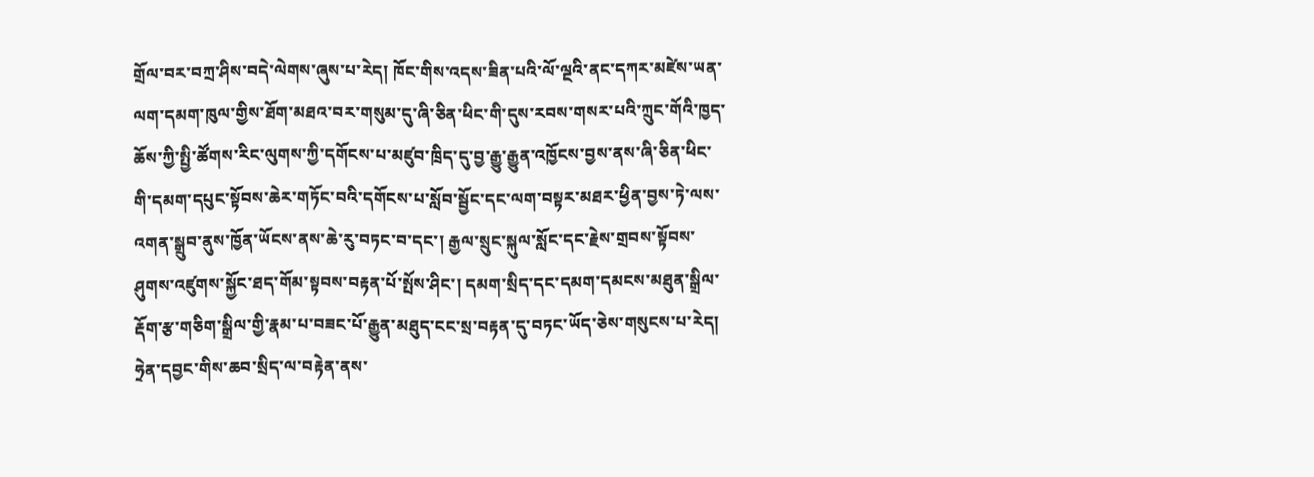གྲོལ་བར་བཀྲ་ཤིས་བདེ་ལེགས་ཞུས་པ་རེད། ཁོང་གིས་འདས་ཟིན་པའི་ལོ་ལྔའི་ནང་དཀར་མཛེས་ཡན་ལག་དམག་ཁུལ་གྱིས་ཐོག་མཐའ་བར་གསུམ་དུ་ཞི་ཅིན་ཕིང་གི་དུས་རབས་གསར་པའི་ཀྲུང་གོའི་ཁྱད་ཆོས་ཀྱི་སྤྱི་ཚོགས་རིང་ལུགས་ཀྱི་དགོངས་པ་མཛུབ་ཁྲིད་དུ་བྱ་རྒྱུ་རྒྱུན་འཁྱོངས་བྱས་ནས་ཞི་ཅིན་ཕིང་གི་དམག་དཔུང་སྟོབས་ཆེར་གཏོང་བའི་དགོངས་པ་སློབ་སྦྱོང་དང་ལག་བསྟར་མཐར་ཕྱིན་བྱས་ཏེ་ལས་འགན་སྒྲུབ་ནུས་ཁྱོན་ཡོངས་ནས་ཆེ་རུ་བཏང་བ་དང་། རྒྱལ་སྲུང་སྐུལ་སློང་དང་རྗེས་གྲབས་སྟོབས་ཤུགས་འཛུགས་སྐྱོང་ཐད་གོམ་སྟབས་བརྟན་པོ་སྤོས་ཤིང་། དམག་སྲིད་དང་དམག་དམངས་མཐུན་སྒྲིལ་རྡོག་རྩ་གཅིག་སྒྲིལ་གྱི་རྣམ་པ་བཟང་པོ་རྒྱུན་མཐུད་ངང་སྲ་བརྟན་དུ་བཏང་ཡོད་ཅེས་གསུངས་པ་རེད།
ཧྲེན་དབྱང་གིས་ཆབ་སྲིད་ལ་བརྟེན་ནས་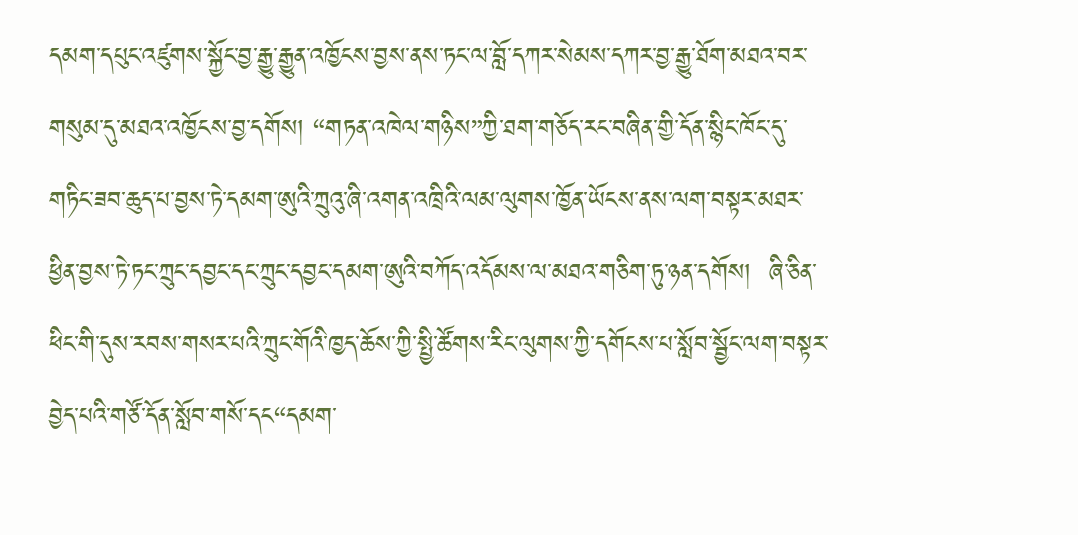དམག་དཔུང་འཛུགས་སྐྱོང་བྱ་རྒྱུ་རྒྱུན་འཁྱོངས་བྱས་ནས་ཏང་ལ་བློ་དཀར་སེམས་དཀར་བྱ་རྒྱུ་ཐོག་མཐའ་བར་གསུམ་དུ་མཐའ་འཁྱོངས་བྱ་དགོས། “གཏན་འཁེལ་གཉིས”ཀྱི་ཐག་གཅོད་རང་བཞིན་གྱི་དོན་སྙིང་ཁོང་དུ་གཏིང་ཟབ་ཆུད་པ་བྱས་ཏེ་དམག་ཨུའི་ཀྲུའུ་ཞི་འགན་འཁྲིའི་ལམ་ལུགས་ཁྱོན་ཡོངས་ནས་ལག་བསྟར་མཐར་ཕྱིན་བྱས་ཏེ་ཏང་ཀྲུང་དབྱང་དང་ཀྲུང་དབྱང་དམག་ཨུའི་བཀོད་འདོམས་ལ་མཐའ་གཅིག་ཏུ་ཉན་དགོས།  ཞི་ཅིན་ཕིང་གི་དུས་རབས་གསར་པའི་ཀྲུང་གོའི་ཁྱད་ཆོས་ཀྱི་སྤྱི་ཚོགས་རིང་ལུགས་ཀྱི་དགོངས་པ་སློབ་སྦྱོང་ལག་བསྟར་བྱེད་པའི་གཙོ་དོན་སློབ་གསོ་དང“དམག་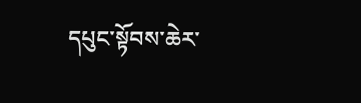དཔུང་སྟོབས་ཆེར་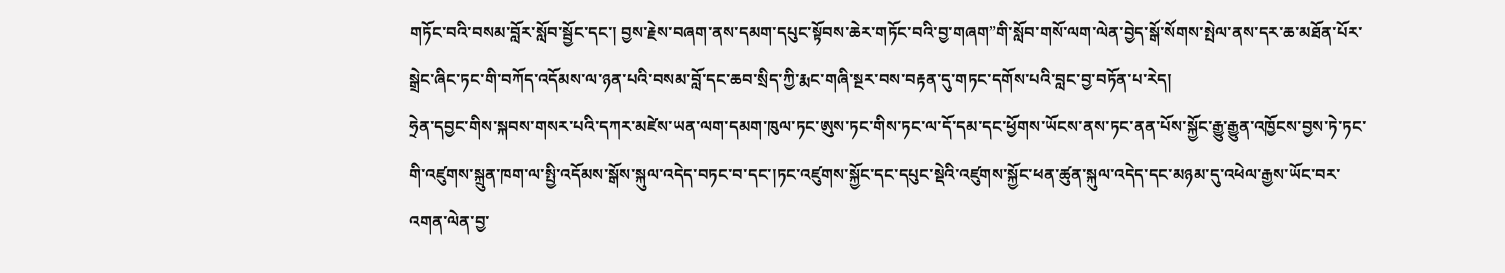གཏོང་བའི་བསམ་བློར་སློབ་སྦྱོང་དང་། བྱས་རྗེས་བཞག་ནས་དམག་དཔུང་སྟོབས་ཆེར་གཏོང་བའི་བྱ་གཞག”གི་སློབ་གསོ་ལག་ལེན་བྱེད་སྒོ་སོགས་སྤེལ་ནས་དར་ཆ་མཐོན་པོར་སྒྲེང་ཞིང་ཏང་གི་བཀོད་འདོམས་ལ་ཉན་པའི་བསམ་བློ་དང་ཆབ་སྲིད་ཀྱི་རྨང་གཞི་སྔར་བས་བརྟན་དུ་གཏང་དགོས་པའི་བླང་བྱ་བཏོན་པ་རེད།
ཧྲེན་དབྱང་གིས་སྐབས་གསར་པའི་དཀར་མཛེས་ཡན་ལག་དམག་ཁུལ་ཏང་ཨུས་ཏང་གིས་ཏང་ལ་དོ་དམ་དང་ཕྱོགས་ཡོངས་ནས་ཏང་ནན་པོས་སྐྱོང་རྒྱུ་རྒྱུན་འཁྱོངས་བྱས་ཏེ་ཏང་གི་འཛུགས་སྐྲུན་ཁག་ལ་སྤྱི་འདོམས་སྒོས་སྐུལ་འདེད་བཏང་བ་དང་།ཏང་འཛུགས་སྐྱོང་དང་དཔུང་སྡེའི་འཛུགས་སྐྱོང་ཕན་ཚུན་སྐུལ་འདེད་དང་མཉམ་དུ་འཕེལ་རྒྱས་ཡོང་བར་འགན་ལེན་བྱ་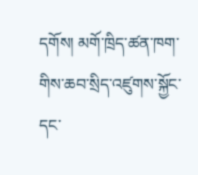དགོས། མགོ་ཁྲིད་ཚན་ཁག་གིས་ཆབ་སྲིད་འཛུགས་སྐྱོང་དང་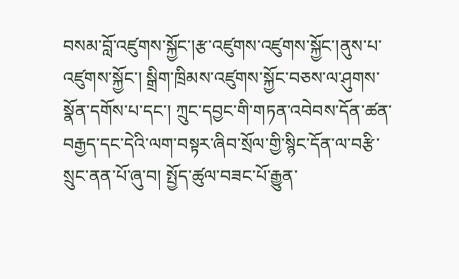བསམ་བློ་འཛུགས་སྐྱོང་།རྩ་འཛུགས་འཛུགས་སྐྱོང་།ནུས་པ་འཛུགས་སྐྱོང་། སྒྲིག་ཁྲིམས་འཛུགས་སྐྱོང་བཅས་ལ་ཤུགས་སྣོན་དགོས་པ་དང་། ཀྲུང་དབྱང་གི་གཏན་འབེབས་དོན་ཚན་བརྒྱད་དང་དེའི་ལག་བསྟར་ཞིབ་སྲོལ་གྱི་སྙིང་དོན་ལ་བརྩི་སྲུང་ནན་པོ་ཞུ་བ། སྤྱོད་ཚུལ་བཟང་པོ་རྒྱུན་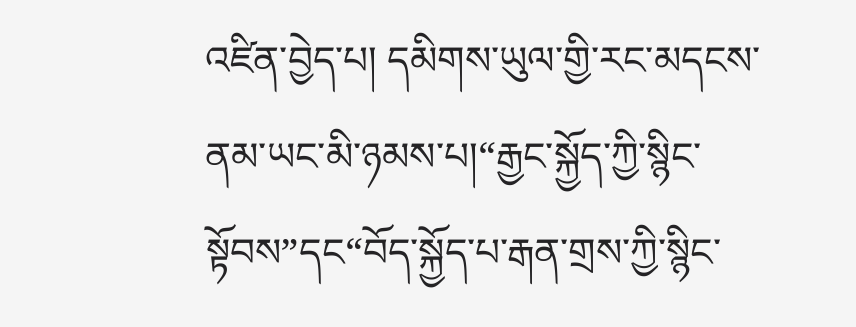འཛིན་བྱེད་པ། དམིགས་ཡུལ་གྱི་རང་མདངས་ནམ་ཡང་མི་ཉམས་པ།“རྒྱང་སྐྱོད་ཀྱི་སྙིང་སྟོབས”དང“བོད་སྐྱོད་པ་རྒན་གྲས་ཀྱི་སྙིང་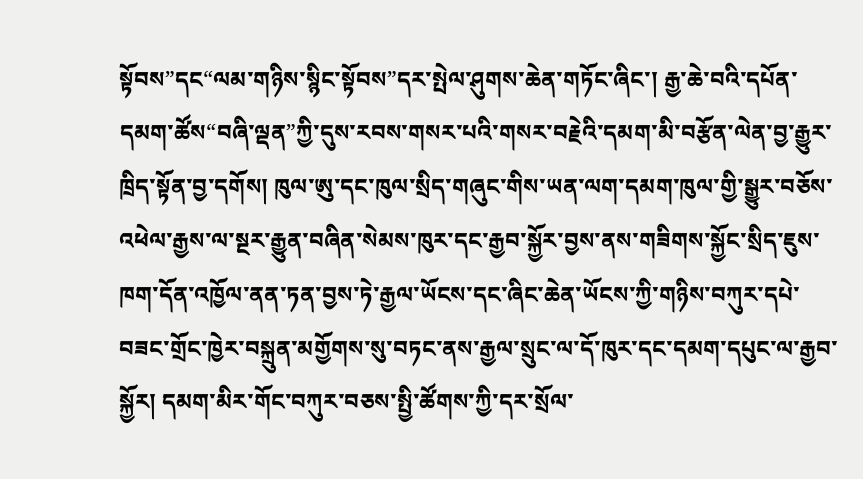སྟོབས”དང“ལམ་གཉིས་སྙིང་སྟོབས”དར་སྤེལ་ཤུགས་ཆེན་གཏོང་ཞིང་། རྒྱ་ཆེ་བའི་དཔོན་དམག་ཚོས“བཞི་ལྡན”ཀྱི་དུས་རབས་གསར་པའི་གསར་བརྗེའི་དམག་མི་བརྩོན་ལེན་བྱ་རྒྱུར་ཁྲིད་སྟོན་བྱ་དགོས། ཁུལ་ཨུ་དང་ཁུལ་སྲིད་གཞུང་གིས་ཡན་ལག་དམག་ཁུལ་གྱི་སྒྱུར་བཅོས་འཕེལ་རྒྱས་ལ་སྔར་རྒྱུན་བཞིན་སེམས་ཁུར་དང་རྒྱབ་སྐྱོར་བྱས་ནས་གཟིགས་སྐྱོང་སྲིད་ཇུས་ཁག་དོན་འཁྱོལ་ནན་ཏན་བྱས་ཏེ་རྒྱལ་ཡོངས་དང་ཞིང་ཆེན་ཡོངས་ཀྱི་གཉིས་བཀུར་དཔེ་བཟང་གྲོང་ཁྱེར་བསྐྲུན་མགྱོགས་སུ་བཏང་ནས་རྒྱལ་སྲུང་ལ་དོ་ཁུར་དང་དམག་དཔུང་ལ་རྒྱབ་སྐྱོར། དམག་མིར་གོང་བཀུར་བཅས་སྤྱི་ཚོགས་ཀྱི་དར་སྲོལ་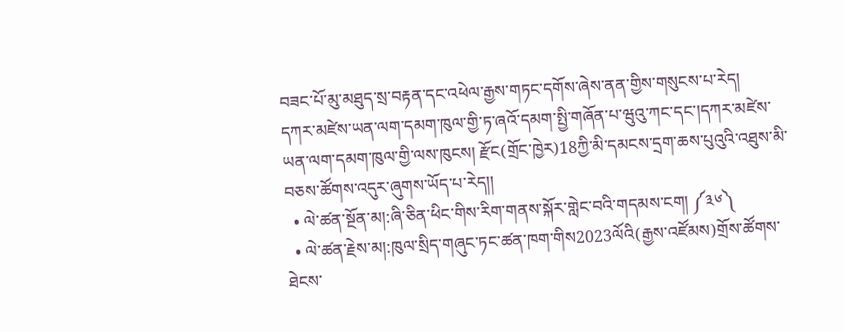བཟང་པོ་མུ་མཐུད་སྲ་བརྟན་དང་འཕེལ་རྒྱས་གཏང་དགོས་ཞེས་ནན་གྱིས་གསུངས་པ་རེད།
དཀར་མཛེས་ཡན་ལག་དམག་ཁུལ་གྱི་ཏ་ཞའོ་དམག་སྤྱི་གཞོན་པ་ཝུའུ་ཀང་དང་།དཀར་མཛེས་ཡན་ལག་དམག་ཁུལ་གྱི་ལས་ཁུངས། རྫོང(གྲོང་ཁྱེར)18ཀྱི་མི་དམངས་དྲག་ཆས་པུའུའི་འཐུས་མི་བཅས་ཚོགས་འདུར་ཞུགས་ཡོད་པ་རེད།།
  • ལེ་ཚན་སྔོན་མ།:ཞི་ཅིན་ཕིང་གིས་རིག་གནས་སྐོར་གླེང་བའི་གདམས་ངག། ༼༣༦༽
  • ལེ་ཚན་རྗེས་མ།:ཁུལ་སྲིད་གཞུང་ཏང་ཚན་ཁག་གིས2023ལོའི(རྒྱས་འཛོམས)གྲོས་ཚོགས་ཐེངས་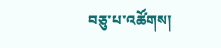བཅུ་པ་འཚོགས།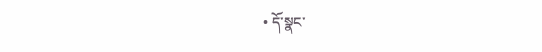• དོ་སྣང་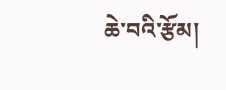ཆེ་བའི་རྩོམ།